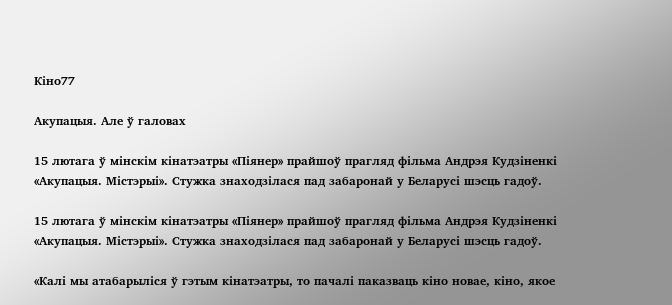Кіно77

Акупацыя. Але ў галовах

15 лютага ў мінскім кінатэатры «Піянер» прайшоў прагляд фільма Андрэя Кудзіненкі «Акупацыя. Містэрыі». Стужка знаходзілася пад забаронай у Беларусі шэсць гадоў.

15 лютага ў мінскім кінатэатры «Піянер» прайшоў прагляд фільма Андрэя Кудзіненкі «Акупацыя. Містэрыі». Стужка знаходзілася пад забаронай у Беларусі шэсць гадоў.

«Калі мы атабарыліся ў гэтым кінатэатры, то пачалі паказваць кіно новае, кіно, якое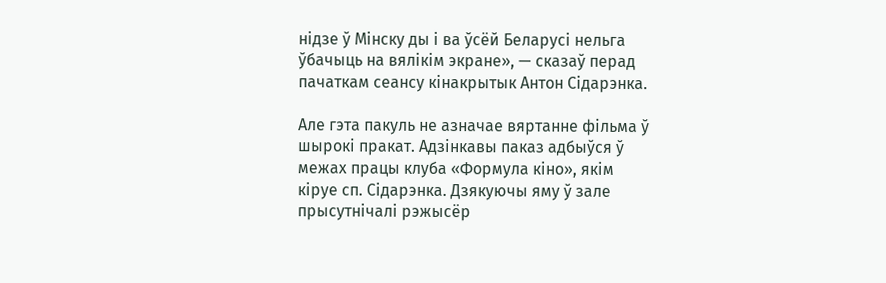нідзе ў Мінску ды і ва ўсёй Беларусі нельга ўбачыць на вялікім экране», — сказаў перад пачаткам сеансу кінакрытык Антон Сідарэнка.

Але гэта пакуль не азначае вяртанне фільма ў шырокі пракат. Адзінкавы паказ адбыўся ў межах працы клуба «Формула кіно», якім кіруе сп. Сідарэнка. Дзякуючы яму ў зале прысутнічалі рэжысёр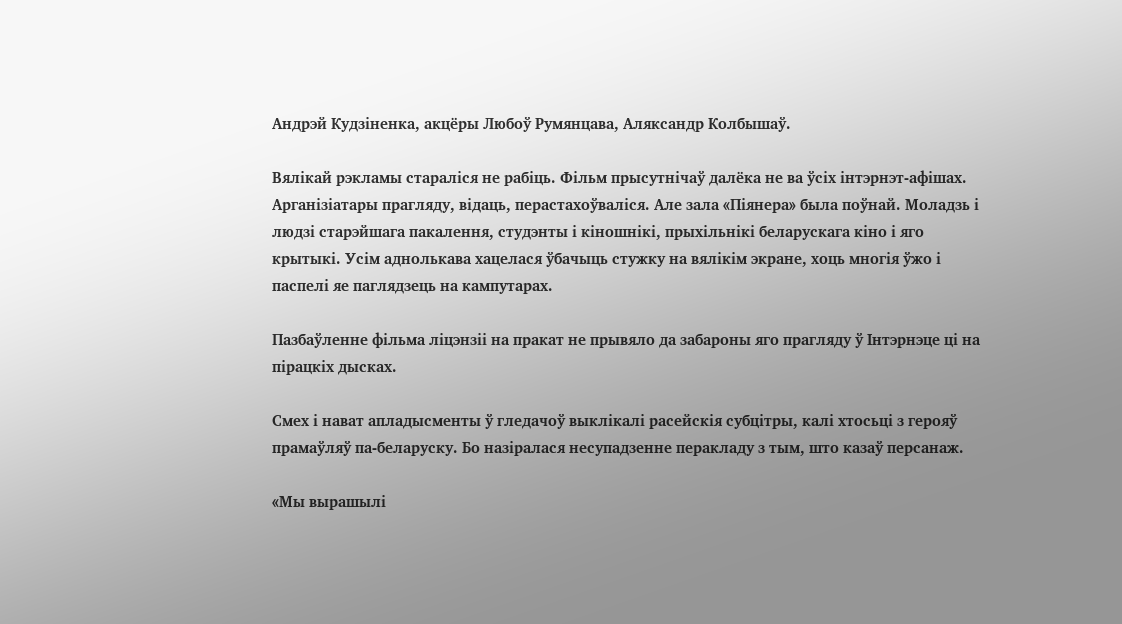Андрэй Кудзіненка, акцёры Любоў Румянцава, Аляксандр Колбышаў.

Вялікай рэкламы стараліся не рабіць. Фільм прысутнічаў далёка не ва ўсіх інтэрнэт-афішах. Арганізіатары прагляду, відаць, перастахоўваліся. Але зала «Піянера» была поўнай. Моладзь і людзі старэйшага пакалення, студэнты і кіношнікі, прыхільнікі беларускага кіно і яго крытыкі. Усім аднолькава хацелася ўбачыць стужку на вялікім экране, хоць многія ўжо і паспелі яе паглядзець на кампутарах.

Пазбаўленне фільма ліцэнзіі на пракат не прывяло да забароны яго прагляду ў Інтэрнэце ці на пірацкіх дысках.

Смех і нават апладысменты ў гледачоў выклікалі расейскія субцітры, калі хтосьці з герояў прамаўляў па-беларуску. Бо назіралася несупадзенне перакладу з тым, што казаў персанаж.

«Мы вырашылі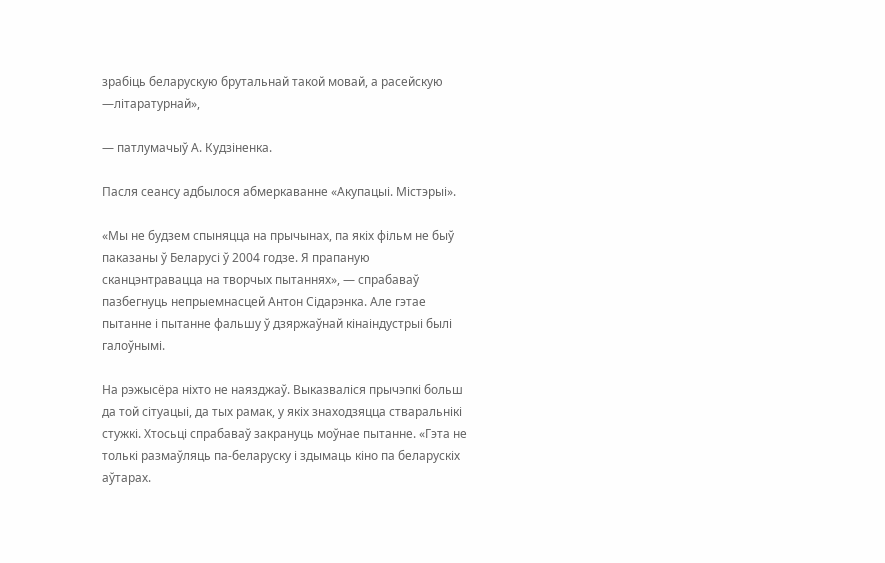зрабіць беларускую брутальнай такой мовай, а расейскую —літаратурнай»,

— патлумачыў А. Кудзіненка.

Пасля сеансу адбылося абмеркаванне «Акупацыі. Містэрыі».

«Мы не будзем спыняцца на прычынах, па якіх фільм не быў паказаны ў Беларусі ў 2004 годзе. Я прапаную сканцэнтравацца на творчых пытаннях», — спрабаваў пазбегнуць непрыемнасцей Антон Сідарэнка. Але гэтае пытанне і пытанне фальшу ў дзяржаўнай кінаіндустрыі былі галоўнымі.

На рэжысёра ніхто не наязджаў. Выказваліся прычэпкі больш да той сітуацыі, да тых рамак, у якіх знаходзяцца стваральнікі стужкі. Хтосьці спрабаваў закрануць моўнае пытанне. «Гэта не толькі размаўляць па-беларуску і здымаць кіно па беларускіх аўтарах.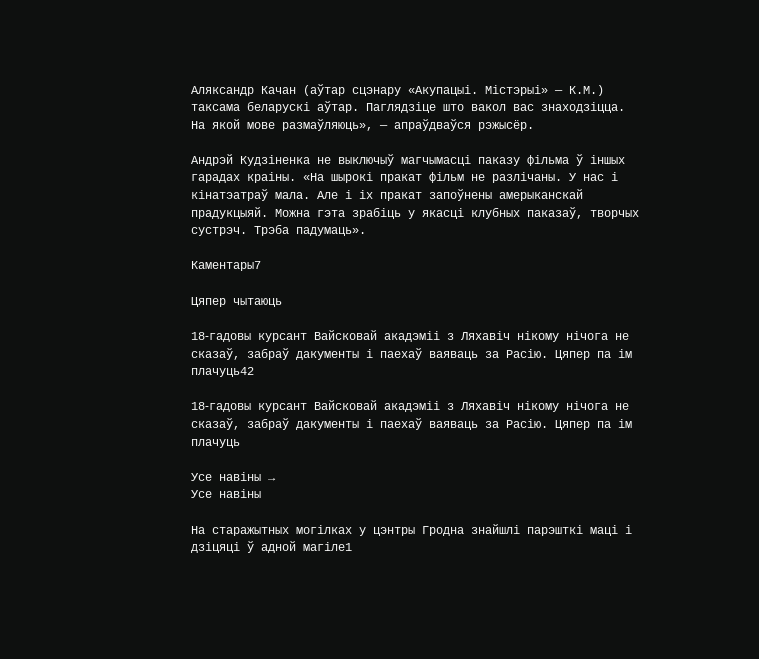Аляксандр Качан (аўтар сцэнару «Акупацыі. Містэрыі» — К.М.) таксама беларускі аўтар. Паглядзіце што вакол вас знаходзіцца. На якой мове размаўляюць», — апраўдваўся рэжысёр.

Андрэй Кудзіненка не выключыў магчымасці паказу фільма ў іншых гарадах краіны. «На шырокі пракат фільм не разлічаны. У нас і кінатэатраў мала. Але і іх пракат запоўнены амерыканскай прадукцыяй. Можна гэта зрабіць у якасці клубных паказаў, творчых сустрэч. Трэба падумаць».

Каментары7

Цяпер чытаюць

18‑гадовы курсант Вайсковай акадэміі з Ляхавіч нікому нічога не сказаў, забраў дакументы і паехаў ваяваць за Расію. Цяпер па ім плачуць42

18‑гадовы курсант Вайсковай акадэміі з Ляхавіч нікому нічога не сказаў, забраў дакументы і паехаў ваяваць за Расію. Цяпер па ім плачуць

Усе навіны →
Усе навіны

На старажытных могілках у цэнтры Гродна знайшлі парэшткі маці і дзіцяці ў адной магіле1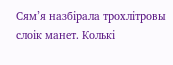Сям’я назбірала трохлітровы слоік манет. Колькі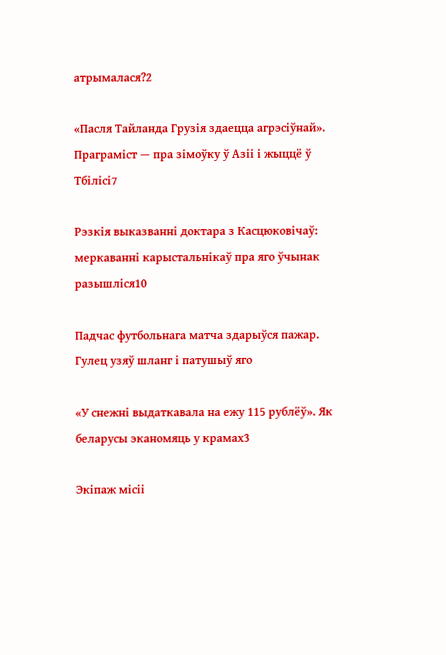атрымалася?2

«Пасля Тайланда Грузія здаецца агрэсіўнай». Праграміст — пра зімоўку ў Азіі і жыццё ў Тбілісі7

Рэзкія выказванні доктара з Касцюковічаў: меркаванні карыстальнікаў пра яго ўчынак разышліся10

Падчас футбольнага матча здарыўся пажар. Гулец узяў шланг і патушыў яго

«У снежні выдаткавала на ежу 115 рублёў». Як беларусы эканомяць у крамах3

Экіпаж місіі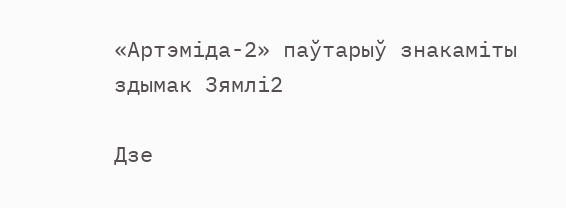«Артэміда-2» паўтарыў знакаміты здымак Зямлі2

Дзе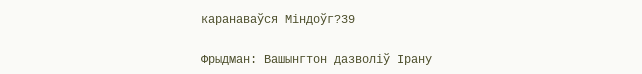каранаваўся Міндоўг?39

Фрыдман: Вашынгтон дазволіў Ірану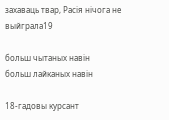захаваць твар, Расія нічога не выйграла19

больш чытаных навін
больш лайканых навін

18‑гадовы курсант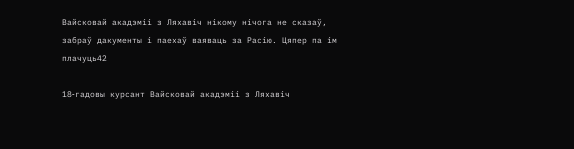Вайсковай акадэміі з Ляхавіч нікому нічога не сказаў, забраў дакументы і паехаў ваяваць за Расію. Цяпер па ім плачуць42

18‑гадовы курсант Вайсковай акадэміі з Ляхавіч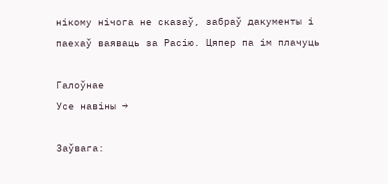нікому нічога не сказаў, забраў дакументы і паехаў ваяваць за Расію. Цяпер па ім плачуць

Галоўнае
Усе навіны →

Заўвага: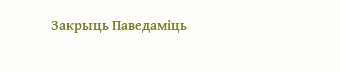Закрыць Паведаміць